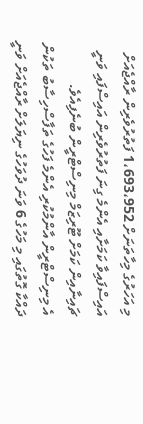މި އަހަރުގެ މިހާތަނަށް 1،693،952 ފަތުރުވެރިން ރާއްޖެއަށް އައިސްފައިވާ ކަމަށާއި އެންމެ ގިނަ ފަތުރުވެރިން އައިސްފައި ވަނީ ޗައިނާއިން ކަމަށް ޓޫރިޒަމް މިނިސްޓްރީން ބުނެފިއެވެ.
އެ މިނިސްޓްރީން އާންމުކުރި އެންމެ ފަހުގެ ތަފާސްހިސާބު ތަކުން ދައްކާ ގޮތުގައި މި މަހުގެ 6 ވަނަ ދުވަހުގެ ނިޔަލަށް ރާއްޖެއަށް ވަނީ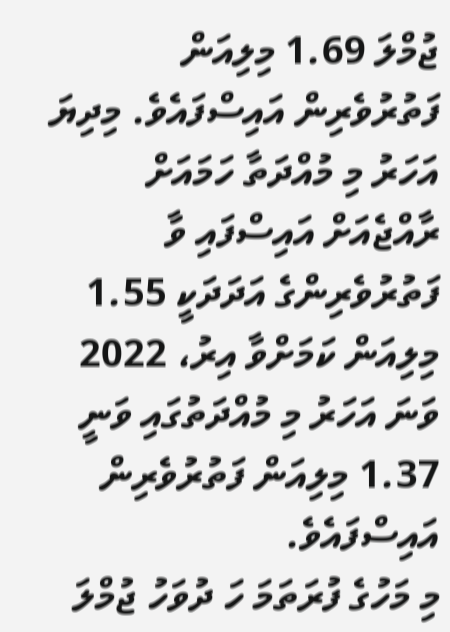ޖުމްލަ 1.69 މިލިއަން ފަތުރުވެރިން އައިސްފައެވެ. މިދިޔަ އަހަރު މި މުއްދަތާ ހަމައަށް ރާއްޖެއަށް އައިސްފައި ވާ ފަތުރުވެރިންގެ އަދަދަކީ 1.55 މިލިއަން ކަމަށްވާ އިރު، 2022 ވަނަ އަހަރު މި މުއްދަތުގައި ވަނީ 1.37 މިލިއަން ފަތުރުވެރިން އައިސްފައެވެ.
މި މަހުގެ ފުރަތަމަ ހަ ދުވަހު ޖުމްލަ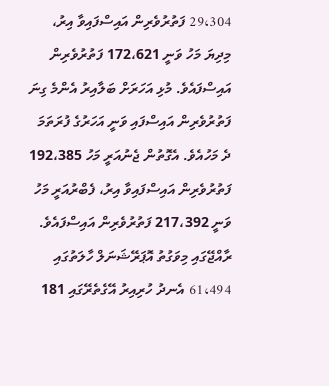29،304 ފަތުރުވެރިން އައިސްފައިވާ އިރު، މިދިޔަ މަހު ވަނީ 172،621 ފަތުރުވެރިން އައިސްފައެވެ. މުޅި އަހަރަށް ބަލާއިރު އެންމެ ގިނަ ފަތުރުވެރިން އައިސްފައި ވަނީ އަހަރުގެ ފުރަތަމަ ދެ މަހުއެވެ. އެގޮތުން ޖެނުއަރީ މަހު 192،385 ފަތުރުވެރިން އައިސްފައިވާ އިރު، ފެބްރުއަރީ މަހު ވަނީ 217،392 ފަތުރުވެރިން އައިސްފައެވެ.
ރާއްޖޭގައި މިވަގުތު އޮޕަރޭޝަނަލް ހާލަތުގައި 61،494 އެނދު ހުރިއިރު އޭގެތެރޭގައި 181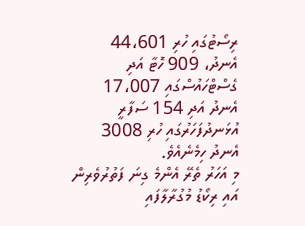ރިސޯޓުގައި ހުރި 44،601 އެނދު، 909 ހޮޓާ އަދި ގެސްޓްހައުސްގައި 17،007 އެނދު އަދި 154 ސަފާރީ އުޅަނދުފަހަރުގައި ހުރި 3008 އެނދު ހިމެނެއެވެ.
މި އަހަރު ތެރޭ އެންމެ ގިނަ ފަތުރުވެރިން އައި ރިކޯޑު މުގުރާލާފައި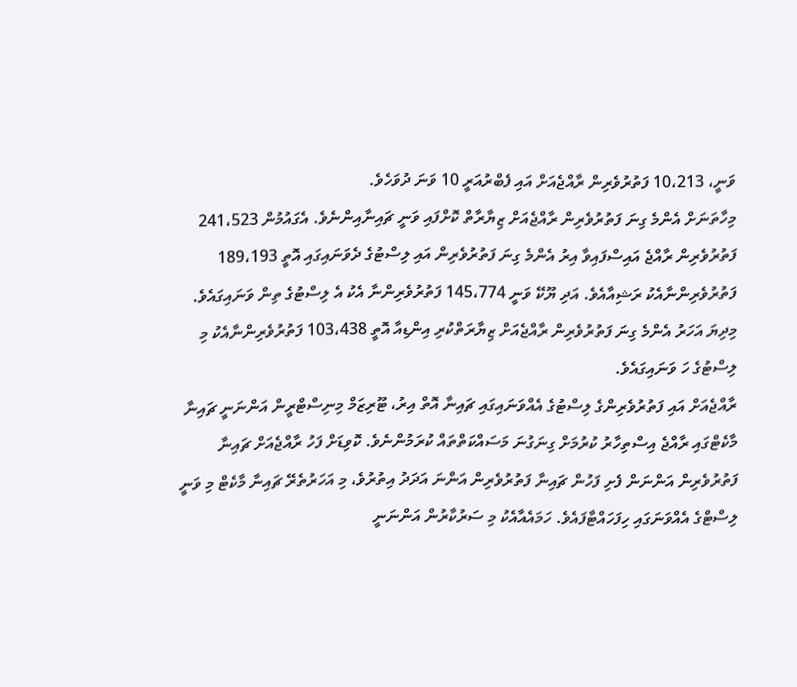ވަނީ، 10،213 ފަތުރުވެރިން ރާއްޖެއަށް އައި ފެބްރުއަރީ 10 ވަނަ ދުވަހެވެ.
މިހާތަނަށް އެންމެ ގިނަ ފަތުރުވެރިން ރާއްޖެއަށް ޒިޔާރާތް ކޮށްފައި ވަނީ ޗައިނާއިންނެވެ. އެގައުމުން 241،523 ފަތުރުވެރިން ރާއްޖެ އައިސްފައިވާ އިރު އެންމެ ގިނަ ފަތުރުވެރިން އައި ލިސްޓުގެ ދެވަނައިގައި އޮތީ 189،193 ފަތުރުވެރިންނާއެކު ރަޝިއާއެވެ. އަދި ޔޫކޭ ވަނީ 145،774 ފަތުރުވެރިންނާ އެކު އެ ލިސްޓުގެ ތިން ވަނައިގައެވެ. މިދިޔަ އަހަރު އެންމެ ގިނަ ފަތުރުވެރިން ރާއްޖެއަށް ޒިޔާރަތްކުރި އިންޑިއާ އޮތީ 103،438 ފަތުރުވެރިންނާއެކު މި ލިސްޓުގެ ހަ ވަނައިގައެވެ.
ރާއްޖެއަށް އައި ފަތުރުވެރިންގެ ލިސްޓުގެ އެއްވަނައިގައި ޗައިނާ އޮތް އިރު، ޓޫރިޒަމް މިނިސްޓްރީން އަންނަނީ ޗައިނާ މާކެޓްގައި ރާއްޖެ އިސްތިހާރު ކުރުމަށް ގިނަގުނަ މަސައްކަތްތައް ކުރަމުންނެވެ. ކޮވިޑަށް ފަހު ރާއްޖެއަށް ޗައިނާ ފަތުރުވެރިން އަންނަން ފެށި ފަހުން ޗައިނާ ފަތުރުވެރިން އަންނަ އަދަދު އިތުރުވެ، މި އަހަރުތެރޭ ޗައިނާ މާކެޓް މި ވަނީ ލިސްޓްގެ އެއްވަނަގައި ހިފަހައްޓާފައެވެ. ހަމައެއާއެކު މި ސަރުކާރުން އަންނަނީ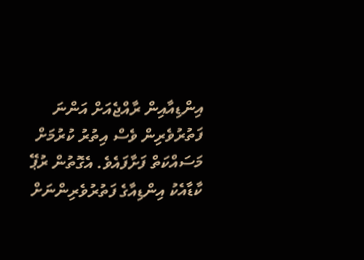އިންޑިއާއިން ރާއްޖެއަށް އަންނަ ފަތުރުވެރިން ވެސް އިތުރު ކުރުމަށް މަސައްކަތް ފަށާފައެވެ. އެގޮތުން ރުޕޭ ކާޑާއެކު އިންޑިއާގެ ފަތުރުވެރިންނަށް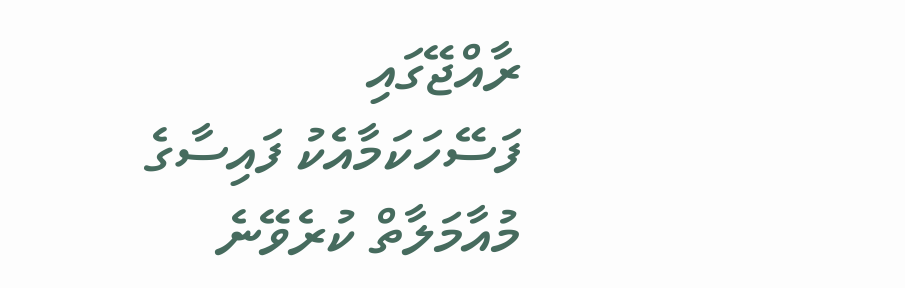ރާއްޖޭގައި ފަސޭހަކަމާއެކު ފައިސާގެ މުއާމަލާތް ކުރެވޭނެ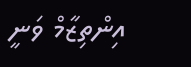އިންތިޒާމް ވަނީ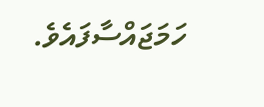ހަމަޖައްސާފައެވެ.